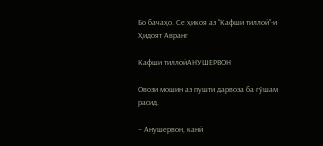Бо бачаҳо. Се ҳикоя аз “Кафши тиллоӣ”-и Ҳидоят Авранг

Кафши тиллоӣАНУШЕРВОН

Овози мошин аз пушти дарвоза ба гўшам расид.

– Анушервон, канӣ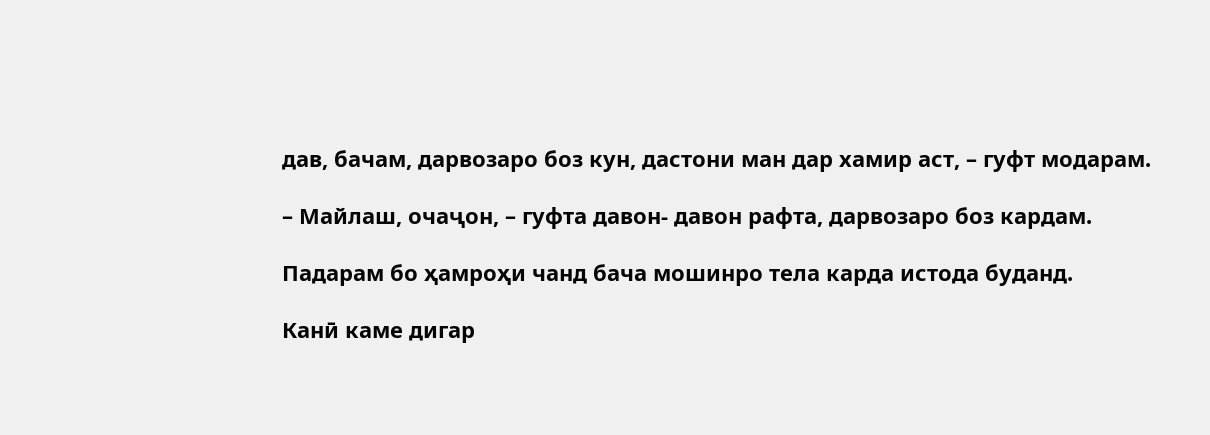дав, бачам, дарвозаро боз кун, дастони ман дар хамир аст, – гуфт модарам.

– Майлаш, очаҷон, – гуфта давон- давон рафта, дарвозаро боз кардам.

Падарам бо ҳамроҳи чанд бача мошинро тела карда истода буданд.

Канӣ каме дигар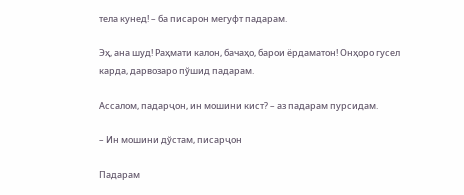тела кунед! – ба писарон мегуфт падарам.

Эҳ, ана шуд! Раҳмати калон, бачаҳо, барои ёрдаматон! Онҳоро гусел карда, дарвозаро пўшид падарам.

Ассалом, падарҷон, ин мошини кист? – аз падарам пурсидам.

– Ин мошини дўстам, писарҷон

Падарам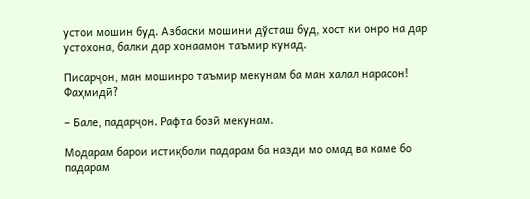устои мошин буд. Азбаски мошини дўсташ буд, хост ки онро на дар устохона, балки дар хонаамон таъмир кунад.

Писарҷон, ман мошинро таъмир мекунам ба ман халал нарасон! Фаҳмидӣ?

– Бале, падарҷон. Рафта бозӣ мекунам.

Модарам барои истиқболи падарам ба назди мо омад ва каме бо падарам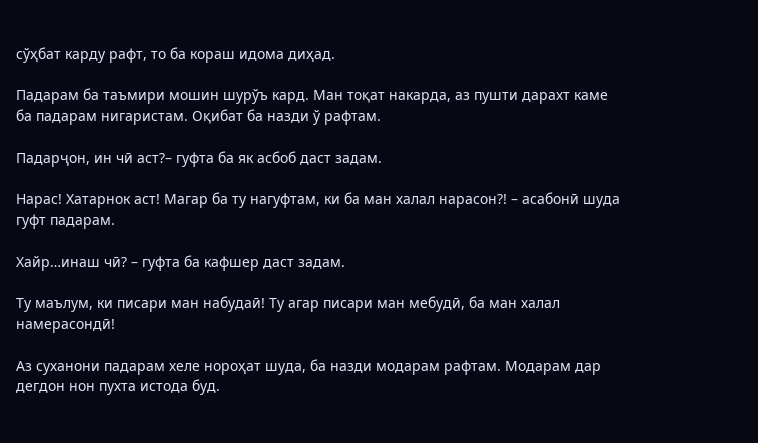сўҳбат карду рафт, то ба кораш идома диҳад.

Падарам ба таъмири мошин шурўъ кард. Ман тоқат накарда, аз пушти дарахт каме ба падарам нигаристам. Оқибат ба назди ў рафтам.

Падарҷон, ин чӣ аст?– гуфта ба як асбоб даст задам.

Нарас! Хатарнок аст! Магар ба ту нагуфтам, ки ба ман халал нарасон?! – асабонӣ шуда гуфт падарам.

Хайр…инаш чӣ? – гуфта ба кафшер даст задам.

Ту маълум, ки писари ман набудаӣ! Ту агар писари ман мебудӣ, ба ман халал намерасондӣ!

Аз суханони падарам хеле нороҳат шуда, ба назди модарам рафтам. Модарам дар дегдон нон пухта истода буд.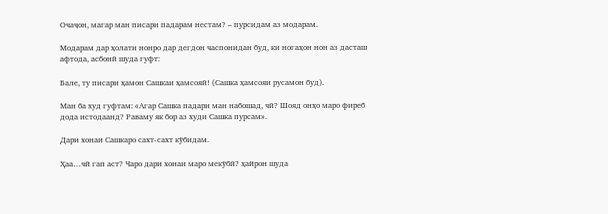Очаҷон, магар ман писари падарам нестам? – пурсидам аз модарам.

Модарам дар ҳолати нонро дар дегдон часпонидан буд, ки ногаҳон нон аз дасташ афтода, асбонӣ шуда гуфт:

Бале, ту писари ҳамон Сашкаи ҳамсояӣ! (Сашка ҳамсояи русамон буд).

Ман ба худ гуфтам: «Агар Сашка падари ман набошад, чӣ? Шояд онҳо маро фиреб дода истодаанд? Раваму як бор аз худи Сашка пурсам».

Дари хонаи Сашкаро сахт-сахт кўбидам.

Ҳаа…чӣ гап аст? Чаро дари хонаи маро мекўбӣ? ҳайрон шуда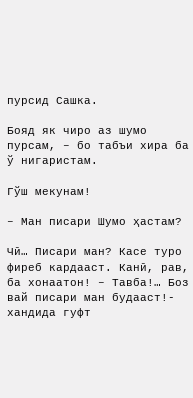пурсид Сашка.

Бояд як чиро аз шумо пурсам, – бо табъи хира ба ў нигаристам.

Гўш мекунам!

– Ман писари Шумо ҳастам?

Чӣ… Писари ман? Касе туро фиреб кардааст. Канӣ, рав, ба хонаатон! – Тавба!… Боз вай писари ман будааст!- хандида гуфт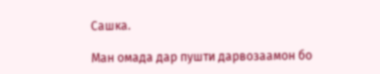Сашка.

Ман омада дар пушти дарвозаамон бо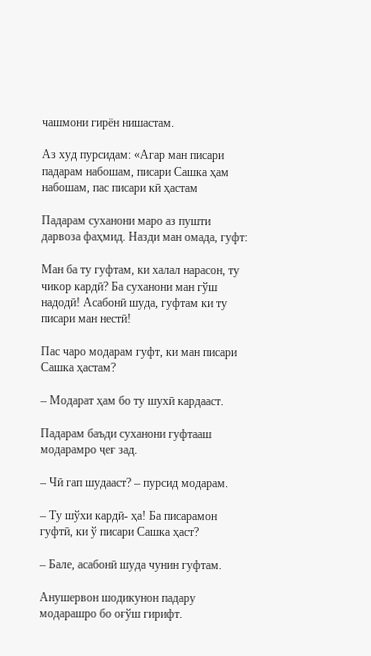чашмони гирён нишастам.

Аз худ пурсидам: «Агар ман писари падарам набошам, писари Сашка ҳам набошам, пас писари кӣ ҳастам

Падарам суханони маро аз пушти дарвоза фаҳмид. Назди ман омада, гуфт:

Ман ба ту гуфтам, ки халал нарасон, ту чикор кардӣ? Ба суханони ман гўш надодӣ! Асабонӣ шуда, гуфтам ки ту писари ман нестӣ!

Пас чаро модарам гуфт, ки ман писари Сашка ҳастам?

– Модарат ҳам бо ту шухӣ кардааст.

Падарам баъди суханони гуфтааш модарамро ҷеғ зад.

– Чӣ гап шудааст? – пурсид модарам.

– Ту шўхи кардӣ- ҳа! Ба писарамон гуфтӣ, ки ў писари Сашка ҳаст?

– Бале, асабонӣ шуда чунин гуфтам.

Анушервон шодикунон падару модарашро бо оғўш гирифт.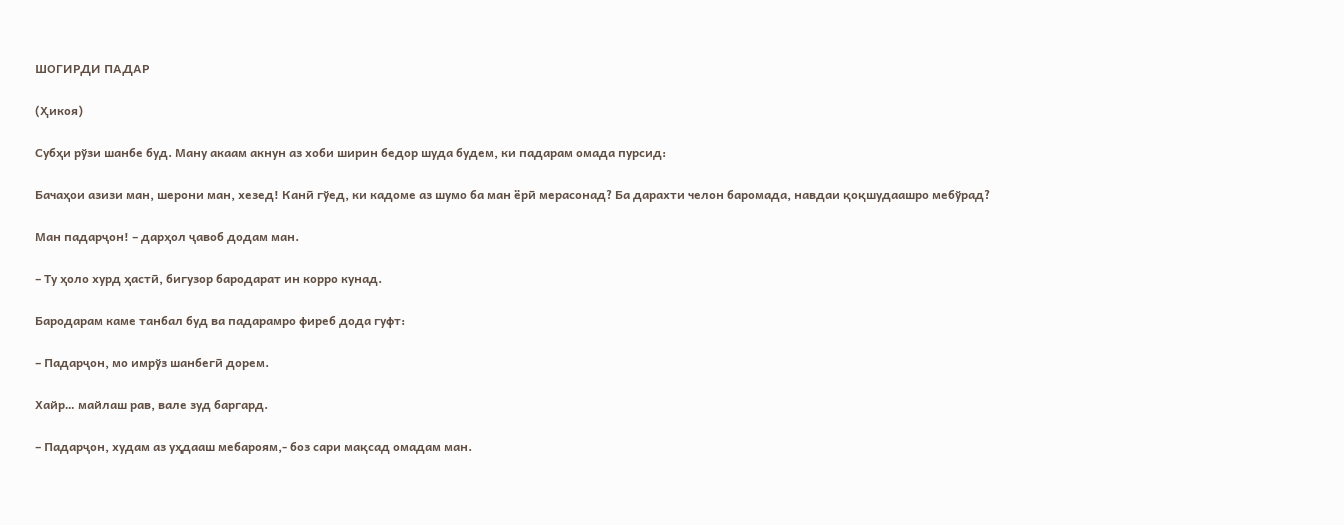ШОГИРДИ ПАДАР

(Ҳикоя)

Субҳи рўзи шанбе буд. Ману акаам акнун аз хоби ширин бедор шуда будем, ки падарам омада пурсид:

Бачаҳои азизи ман, шерони ман, хезед! Канӣ гўед, ки кадоме аз шумо ба ман ёрӣ мерасонад? Ба дарахти челон баромада, навдаи қоқшудаашро мебўрад?

Ман падарҷон! – дарҳол ҷавоб додам ман.

– Ту ҳоло хурд ҳастӣ, бигузор бародарат ин корро кунад.

Бародарам каме танбал буд ва падарамро фиреб дода гуфт:

– Падарҷон, мо имрўз шанбегӣ дорем.

Хайр… майлаш рав, вале зуд баргард.

– Падарҷон, худам аз уҳдааш мебароям,- боз сари мақсад омадам ман.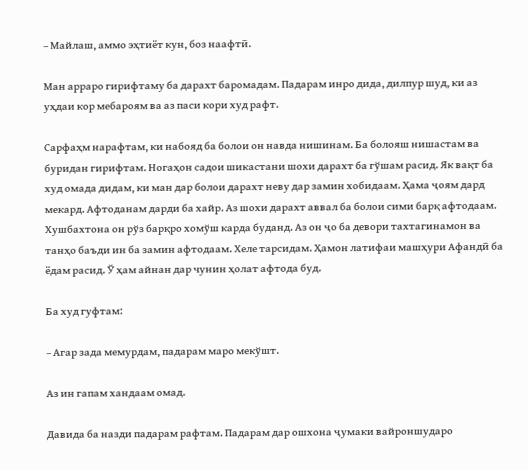– Майлаш, аммо эҳтиёт кун, боз наафтӣ.

Ман арраро гирифтаму ба дарахт баромадам. Падарам инро дида, дилпур шуд, ки аз уҳдаи кор мебароям ва аз паси кори худ рафт.

Сарфаҳм нарафтам, ки набояд ба болои он навда нишинам. Ба болояш нишастам ва буридан гирифтам. Ногаҳон садои шикастани шохи дарахт ба гўшам расид. Як вақт ба худ омада дидам, ки ман дар болои дарахт неву дар замин хобидаам. Ҳама ҷоям дард мекард. Афтоданам дарди ба хайр. Аз шохи дарахт аввал ба болои сими барқ афтодаам. Хушбахтона он рўз барқро хомўш карда буданд. Аз он ҷо ба девори тахтагинамон ва танҳо баъди ин ба замин афтодаам. Хеле тарсидам. Ҳамон латифаи машҳури Афандӣ ба ёдам расид. Ў ҳам айнан дар чунин ҳолат афтода буд.

Ба худ гуфтам:

– Агар зада мемурдам, падарам маро мекўшт.

Аз ин гапам хандаам омад.

Давида ба назди падарам рафтам. Падарам дар ошхона ҷумаки вайроншударо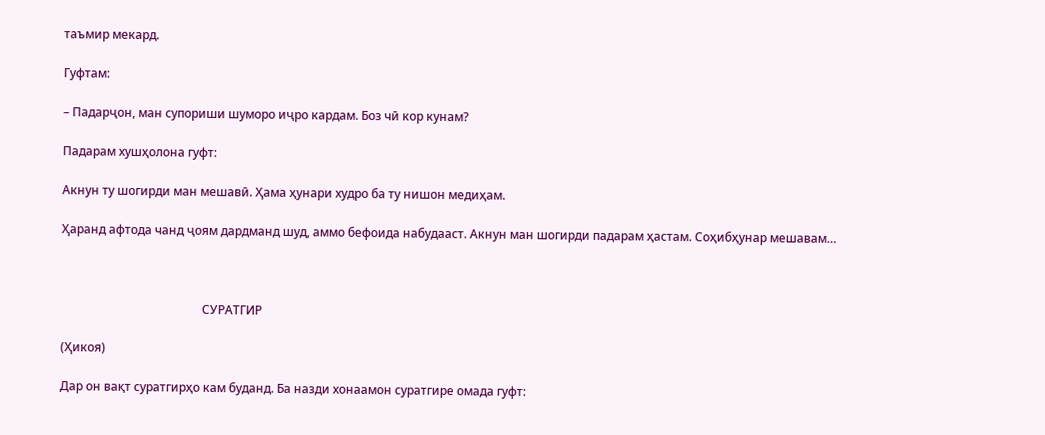таъмир мекард.

Гуфтам:

– Падарҷон, ман супориши шуморо иҷро кардам. Боз чӣ кор кунам?

Падарам хушҳолона гуфт:

Акнун ту шогирди ман мешавӣ. Ҳама ҳунари худро ба ту нишон медиҳам.

Ҳаранд афтода чанд ҷоям дардманд шуд, аммо бефоида набудааст. Акнун ман шогирди падарам ҳастам. Соҳибҳунар мешавам…



                                               СУРАТГИР

(Ҳикоя)

Дар он вақт суратгирҳо кам буданд. Ба назди хонаамон суратгире омада гуфт: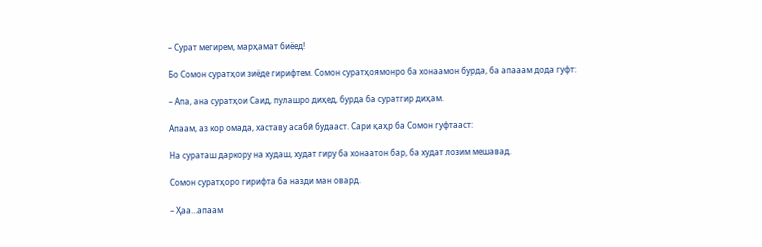– Сурат мегирем, марҳамат биёед!

Бо Сомон суратҳои зиёде гирифтем. Сомон суратҳоямонро ба хонаамон бурда, ба апааам дода гуфт:

– Апа, ана суратҳои Саид, пулашро диҳед, бурда ба суратгир диҳам.

Апаам, аз кор омада, хаставу асабӣ будааст. Сари қаҳр ба Сомон гуфтааст:

На сураташ даркору на худаш, худат гиру ба хонаатон бар, ба худат лозим мешавад.

Сомон суратҳоро гирифта ба назди ман овард.

– Ҳаа…апаам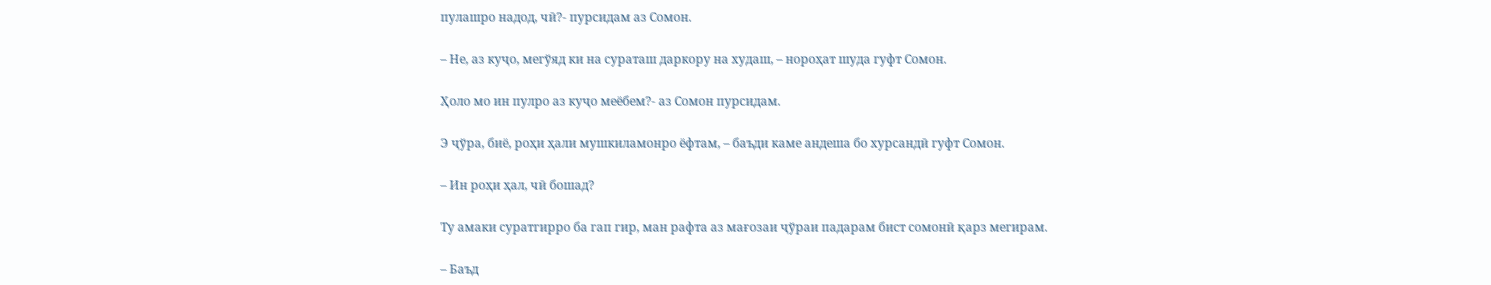пулашро надод, чӣ?- пурсидам аз Сомон.

– Не, аз куҷо, мегўяд ки на сураташ даркору на худаш, – нороҳат шуда гуфт Сомон.

Ҳоло мо ин пулро аз куҷо меёбем?- аз Сомон пурсидам.

Э ҷўра, биё, роҳи ҳали мушкиламонро ёфтам, – баъди каме андеша бо хурсандӣ гуфт Сомон.

– Ин роҳи ҳал, чӣ бошад?

Ту амаки суратгирро ба гап гир, ман рафта аз мағозаи ҷўраи падарам бист сомонӣ қарз мегирам.

– Баъд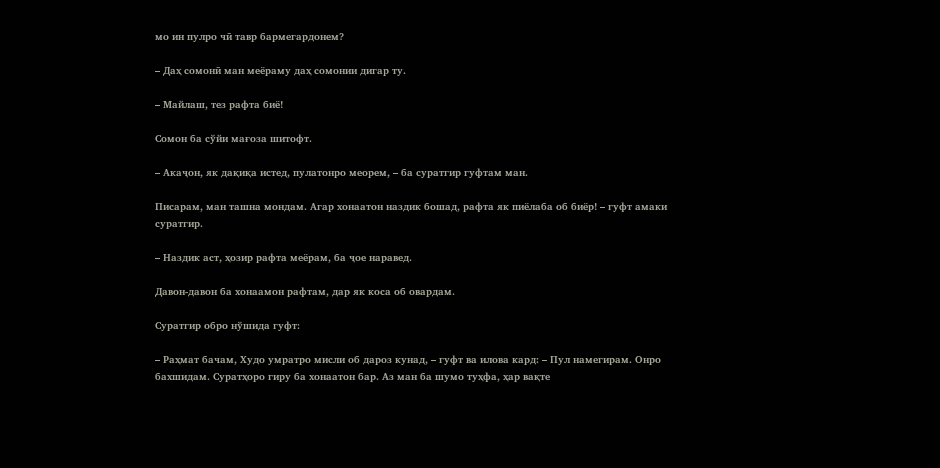мо ин пулро чӣ тавр бармегардонем?

– Даҳ сомонӣ ман меёраму даҳ сомонии дигар ту.

– Майлаш, тез рафта биё!

Сомон ба сўйи мағоза шитофт.

– Акаҷон, як дақиқа истед, пулатонро меорем, – ба суратгир гуфтам ман.

Писарам, ман ташна мондам. Агар хонаатон наздик бошад, рафта як пиёлаба об биёр! – гуфт амаки суратгир.

– Наздик аст, ҳозир рафта меёрам, ба ҷое наравед.

Давон-давон ба хонаамон рафтам, дар як коса об овардам.

Суратгир обро нўшида гуфт:

– Раҳмат бачам, Худо умратро мисли об дароз кунад, – гуфт ва илова кард: – Пул намегирам. Онро бахшидам. Суратҳоро гиру ба хонаатон бар. Аз ман ба шумо туҳфа, ҳар вақте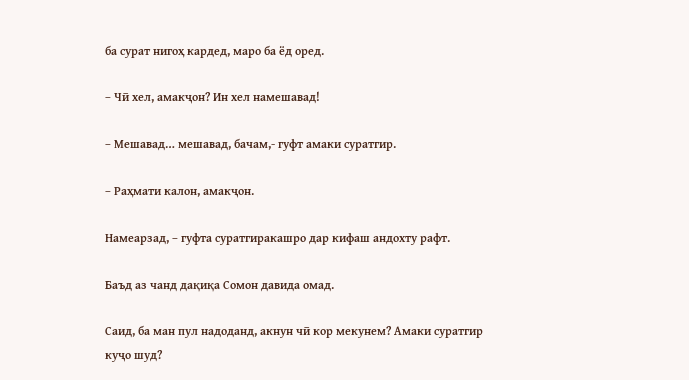ба сурат нигоҳ кардед, маро ба ёд оред.

– Чӣ хел, амакҷон? Ин хел намешавад!

– Мешавад… мешавад, бачам,- гуфт амаки суратгир.

– Раҳмати калон, амакҷон.

Намеарзад, – гуфта суратгиракашро дар кифаш андохту рафт.

Баъд аз чанд дақиқа Сомон давида омад.

Саид, ба ман пул надоданд, акнун чӣ кор мекунем? Амаки суратгир куҷо шуд?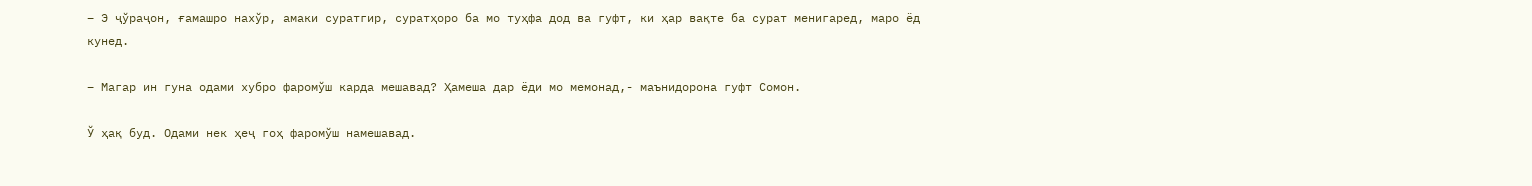– Э ҷўраҷон, ғамашро нахўр, амаки суратгир, суратҳоро ба мо туҳфа дод ва гуфт, ки ҳар вақте ба сурат менигаред, маро ёд кунед.

– Магар ин гуна одами хубро фаромўш карда мешавад? Ҳамеша дар ёди мо мемонад,- маънидорона гуфт Сомон.

Ў ҳақ буд. Одами нек ҳеҷ гоҳ фаромўш намешавад.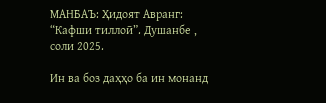МАНБАЪ: Ҳидоят Авранг: “Кафши тиллоӣ”. Душанбе , соли 2025.

Ин ва боз даҳҳо ба ин монанд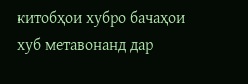китобҳои хубро бачаҳои хуб метавонанд дар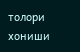толори хониши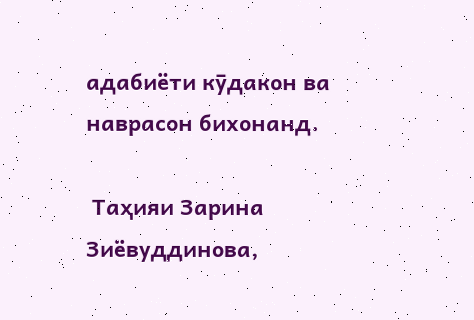адабиёти кӯдакон ва наврасон бихонанд.

 Таҳияи Зарина Зиёвуддинова,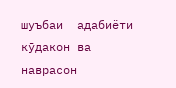шуъбаи  адабиёти
кӯдакон ва наврасон